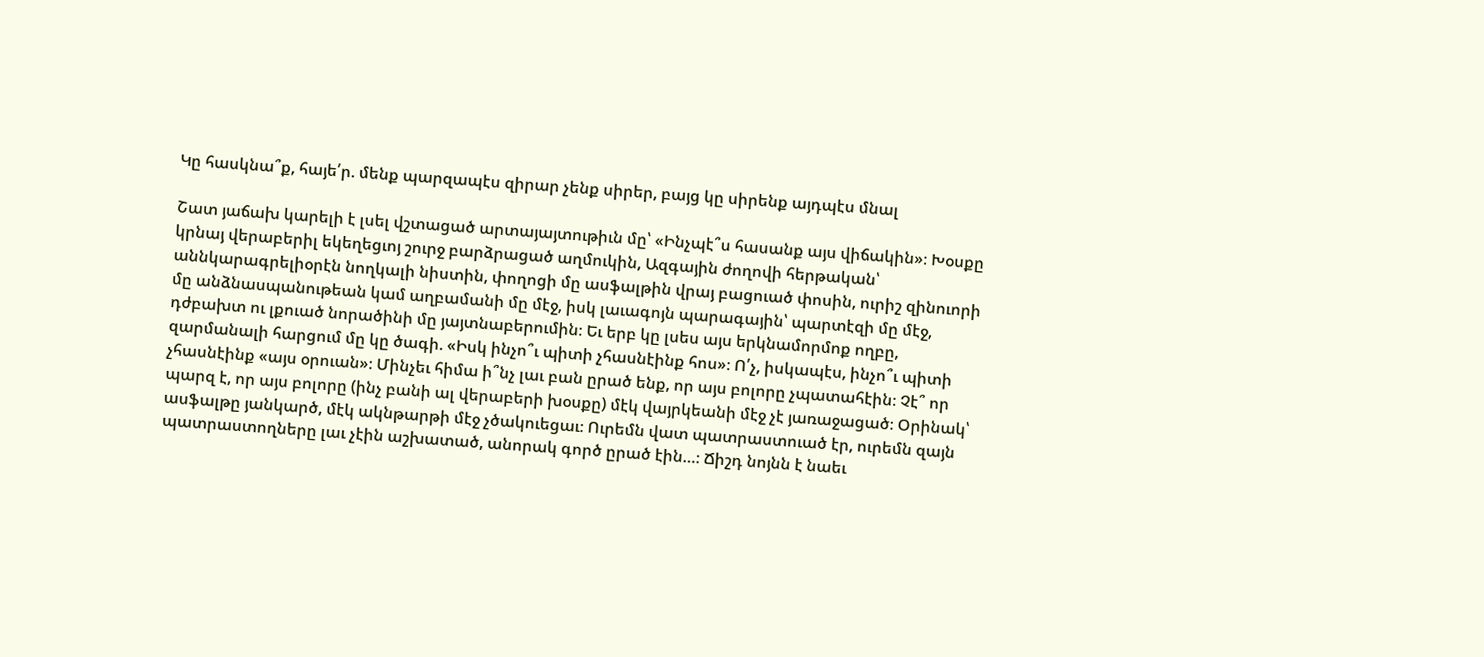Կը հասկնա՞ք, հայե՛ր. մենք պարզապէս զիրար չենք սիրեր, բայց կը սիրենք այդպէս մնալ

Շատ յաճախ կարելի է լսել վշտացած արտայայտութիւն մը՝ «Ինչպէ՞ս հասանք այս վիճակին»։ Խօսքը կրնայ վերաբերիլ եկեղեցւոյ շուրջ բարձրացած աղմուկին, Ազգային ժողովի հերթական՝ աննկարագրելիօրէն նողկալի նիստին, փողոցի մը ասֆալթին վրայ բացուած փոսին, ուրիշ զինուորի մը անձնասպանութեան կամ աղբամանի մը մէջ, իսկ լաւագոյն պարագային՝ պարտէզի մը մէջ, դժբախտ ու լքուած նորածինի մը յայտնաբերումին։ Եւ երբ կը լսես այս երկնամորմոք ողբը, զարմանալի հարցում մը կը ծագի. «Իսկ ինչո՞ւ պիտի չհասնէինք հոս»։ Ո՛չ, իսկապէս, ինչո՞ւ պիտի չհասնէինք «այս օրուան»։ Մինչեւ հիմա ի՞նչ լաւ բան ըրած ենք, որ այս բոլորը չպատահէին։ Չէ՞ որ պարզ է, որ այս բոլորը (ինչ բանի ալ վերաբերի խօսքը) մէկ վայրկեանի մէջ չէ յառաջացած։ Օրինակ՝ ասֆալթը յանկարծ, մէկ ակնթարթի մէջ չծակուեցաւ։ Ուրեմն վատ պատրաստուած էր, ուրեմն զայն պատրաստողները լաւ չէին աշխատած, անորակ գործ ըրած էին…։ Ճիշդ նոյնն է նաեւ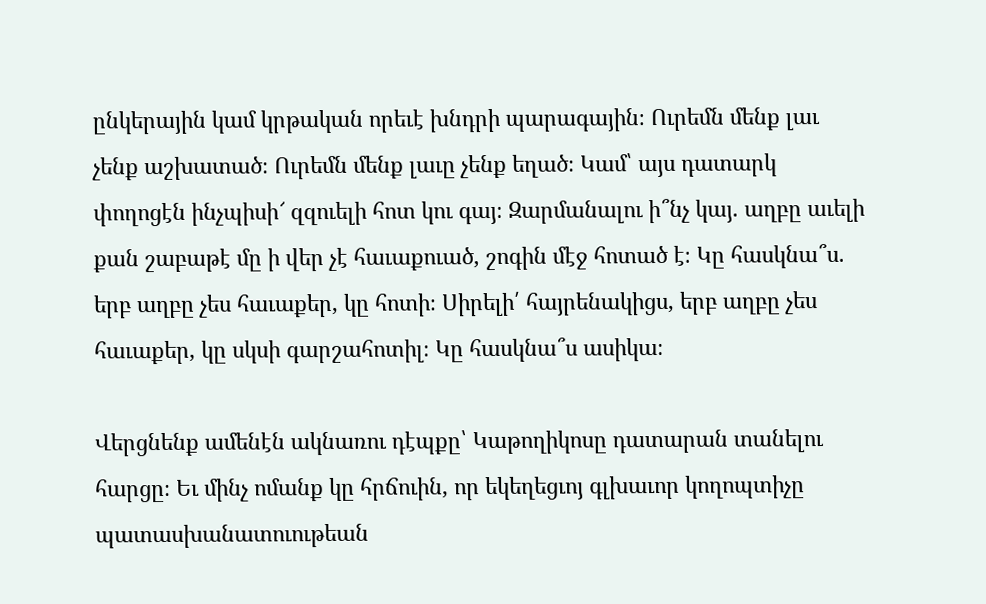ընկերային կամ կրթական որեւէ խնդրի պարագային։ Ուրեմն մենք լաւ չենք աշխատած։ Ուրեմն մենք լաւը չենք եղած։ Կամ՝ այս դատարկ փողոցէն ինչպիսի՜ զզուելի հոտ կու գայ։ Զարմանալու ի՞նչ կայ. աղբը աւելի քան շաբաթէ մը ի վեր չէ հաւաքուած, շոգին մէջ հոտած է։ Կը հասկնա՞ս. երբ աղբը չես հաւաքեր, կը հոտի։ Սիրելի՛ հայրենակիցս, երբ աղբը չես հաւաքեր, կը սկսի գարշահոտիլ։ Կը հասկնա՞ս ասիկա։

Վերցնենք ամենէն ակնառու դէպքը՝ Կաթողիկոսը դատարան տանելու հարցը։ Եւ մինչ ոմանք կը հրճուին, որ եկեղեցւոյ գլխաւոր կողոպտիչը պատասխանատուութեան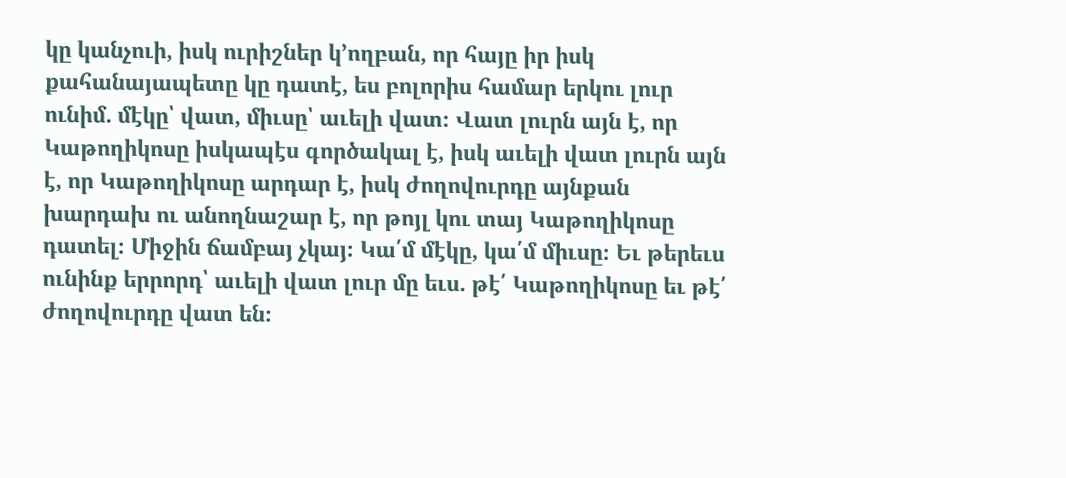կը կանչուի, իսկ ուրիշներ կ’ողբան, որ հայը իր իսկ քահանայապետը կը դատէ, ես բոլորիս համար երկու լուր ունիմ. մէկը՝ վատ, միւսը՝ աւելի վատ։ Վատ լուրն այն է, որ Կաթողիկոսը իսկապէս գործակալ է, իսկ աւելի վատ լուրն այն է, որ Կաթողիկոսը արդար է, իսկ ժողովուրդը այնքան խարդախ ու անողնաշար է, որ թոյլ կու տայ Կաթողիկոսը դատել։ Միջին ճամբայ չկայ։ Կա՛մ մէկը, կա՛մ միւսը։ Եւ թերեւս ունինք երրորդ՝ աւելի վատ լուր մը եւս. թէ՛ Կաթողիկոսը եւ թէ՛ ժողովուրդը վատ են։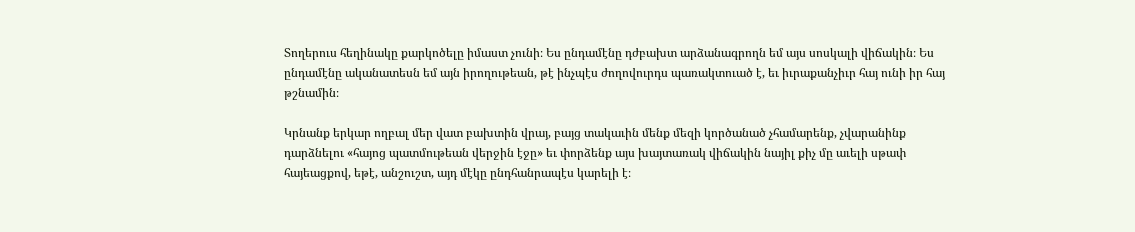Տողերուս հեղինակը քարկոծելը իմաստ չունի։ Ես ընդամէնը դժբախտ արձանագրողն եմ այս սոսկալի վիճակին։ Ես ընդամէնը ականատեսն եմ այն իրողութեան, թէ ինչպէս ժողովուրդս պառակտուած է, եւ իւրաքանչիւր հայ ունի իր հայ թշնամին։

Կրնանք երկար ողբալ մեր վատ բախտին վրայ, բայց տակաւին մենք մեզի կործանած չհամարենք, չվարանինք դարձնելու «հայոց պատմութեան վերջին էջը» եւ փորձենք այս խայտառակ վիճակին նայիլ քիչ մը աւելի սթափ հայեացքով, եթէ, անշուշտ, այդ մէկը ընդհանրապէս կարելի է։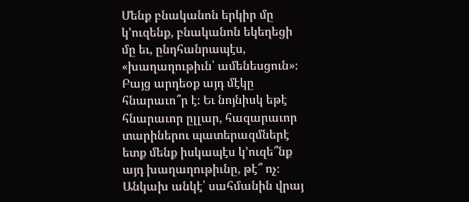Մենք բնականոն երկիր մը կ’ուզենք, բնականոն եկեղեցի մը եւ, ընդհանրապէս, «խաղաղութիւն՝ ամենեսցուն»։ Բայց արդեօք այդ մէկը հնարաւո՞ր է։ Եւ նոյնիսկ եթէ հնարաւոր ըլլար, հազարաւոր տարիներու պատերազմներէ ետք մենք իսկապէս կ’ուզե՞նք այդ խաղաղութիւնը, թէ՞ ոչ։ Անկախ անկէ՝ սահմանին վրայ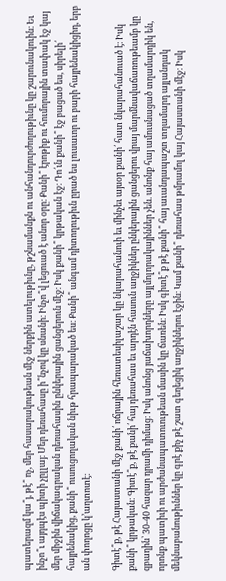պատերազմ կա՞յ, թէ՞ ոչ, մեր հասարակութեան մէջ ներքին ատելութիւնը, թշնամանքն ու անհանդուրժողութիւնը կը շարունակուին։ Եւ ինչո՞ւ այդպէս պիտի չըլլայ։ Մեր դեռահասը ի՞նչով կը սնանի։ Ինչո՞վ լեցուած է անոր օրը։ Քանի՞ էրոթիք ու հումորային տափակ էջ կայ մեր միջին վիճակագրական դեռահասին ընկերային ցանցերուն մէջ։ Իսկ քանի՞ կրթական էջ։ Դո՛ւն քանի՞ էջ բացած ես, սիրելի՛ հայրենակից, քանի՞ ուսուցողական նիւթ հրապարակած ես։ Քանի՞ անգամ դիտողութիւն ըրած ես լուսաւոր ու բարի հայրենակիցիդ, երբ ան փողոցը կ’աղտոտէ։

Գիտէ՞ք, թէ Հայաստանի մէջ քանի՛ ոճրային հեռատեսիլաշար կը նկարահանուի եւ մինչեւ այսօր քանի՛ հատ նկարահանուած է։ Իսկ քանի՞ կրթական։ Գիտէ՞ք, թէ քանի՛ հայ դեռահաս եւ արդէն հասուն աղջիկներ ընկերային ցանցերու վրայ մարմնավաճառութեամբ կը զբաղին՝ 30-40 հազար դրամի դիմաց։ Իսկ անոնց յաճախորդները այլմոլորակայիններ չեն. անոնք հայ ամուսնացած տղամարդիկ են, որոնք պատիւի ու արժանապատուութեան մասին կը ճառեն։ Իսկ գիտէ՞ք թէ քանի՞ հայ աւանդապաշտ տղամարդ այլանդակ մեկնաբանութիւններ կը գրէ քիչ թէ շատ գեղեցիկ աղջիկներու էջին։ Կամ քանի՞ դեռահաս թմրամոլ կայ Հայաստանի մէջ։ Իսկ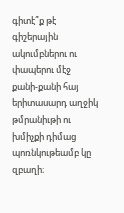գիտէ՞ք թէ գիշերային ակումբներու ու փապերու մէջ քանի-քանի հայ երիտասարդ աղջիկ թմրանիւթի ու խմիչքի դիմաց պոռնկութեամբ կը զբաղի։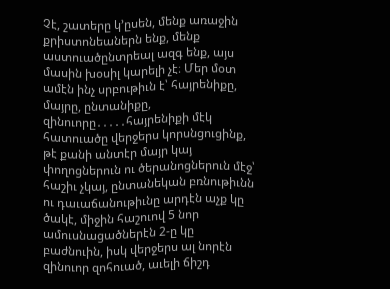Չէ, շատերը կ’ըսեն, մենք առաջին քրիստոնեաներն ենք, մենք աստուածընտրեալ ազգ ենք, այս մասին խօսիլ կարելի չէ։ Մեր մօտ ամէն ինչ սրբութիւն է՝ հայրենիքը, մայրը, ընտանիքը, զինուորը․․․․․հայրենիքի մէկ հատուածը վերջերս կորսնցուցինք, թէ քանի անտէր մայր կայ փողոցներուն ու ծերանոցներուն մէջ՝ հաշիւ չկայ, ընտանեկան բռնութիւնն ու դաւաճանութիւնը արդէն աչք կը ծակէ, միջին հաշուով 5 նոր ամուսնացածներէն 2-ը կը բաժնուին, իսկ վերջերս ալ նորէն զինուոր զոհուած, աւելի ճիշդ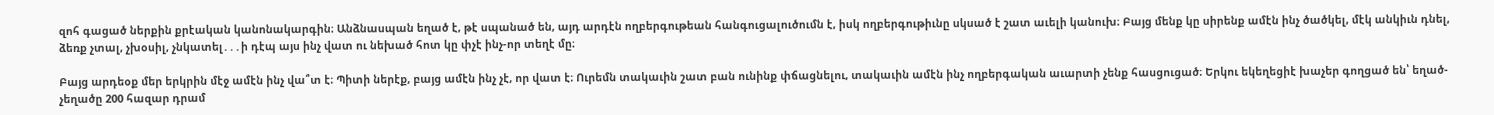զոհ գացած ներքին քրէական կանոնակարգին։ Անձնասպան եղած է, թէ սպանած են, այդ արդէն ողբերգութեան հանգուցալուծումն է, իսկ ողբերգութիւնը սկսած է շատ աւելի կանուխ։ Բայց մենք կը սիրենք ամէն ինչ ծածկել, մէկ անկիւն դնել, ձեռք չտալ, չխօսիլ, չնկատել․․․ի դէպ այս ինչ վատ ու նեխած հոտ կը փչէ ինչ-որ տեղէ մը։

Բայց արդեօք մեր երկրին մէջ ամէն ինչ վա՞տ է։ Պիտի ներէք, բայց ամէն ինչ չէ, որ վատ է։ Ուրեմն տակաւին շատ բան ունինք փճացնելու, տակաւին ամէն ինչ ողբերգական աւարտի չենք հասցուցած։ Երկու եկեղեցիէ խաչեր գողցած են՝ եղած-չեղածը 200 հազար դրամ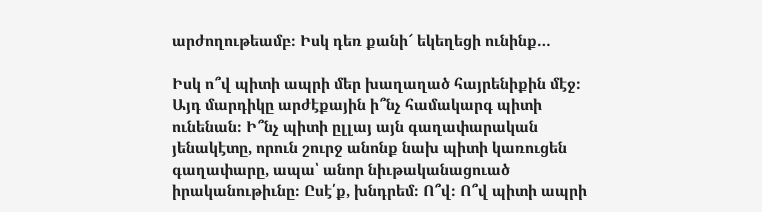արժողութեամբ։ Իսկ դեռ քանի՜ եկեղեցի ունինք…

Իսկ ո՞վ պիտի ապրի մեր խաղաղած հայրենիքին մէջ։ Այդ մարդիկը արժէքային ի՞նչ համակարգ պիտի ունենան։ Ի՞նչ պիտի ըլլայ այն գաղափարական յենակէտը, որուն շուրջ անոնք նախ պիտի կառուցեն գաղափարը, ապա՝ անոր նիւթականացուած իրականութիւնը։ Ըսէ՛ք, խնդրեմ։ Ո՞վ։ Ո՞վ պիտի ապրի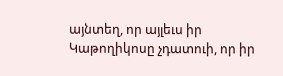այնտեղ, որ այլեւս իր Կաթողիկոսը չդատուի, որ իր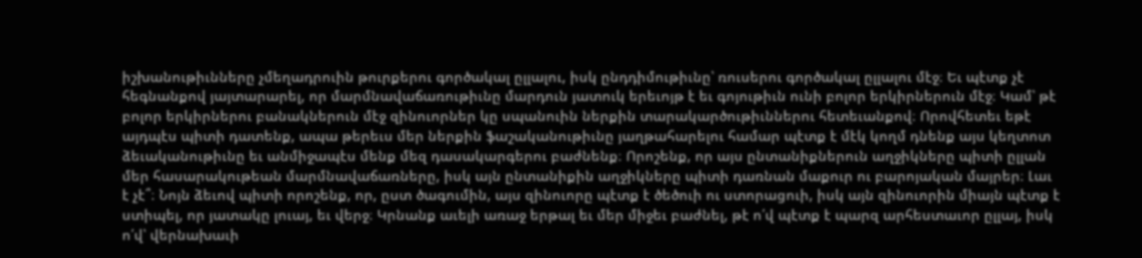իշխանութիւնները չմեղադրուին թուրքերու գործակալ ըլլալու, իսկ ընդդիմութիւնը՝ ռուսերու գործակալ ըլլալու մէջ։ Եւ պէտք չէ հեգնանքով յայտարարել, որ մարմնավաճառութիւնը մարդուն յատուկ երեւոյթ է եւ գոյութիւն ունի բոլոր երկիրներուն մէջ։ Կամ՝ թէ բոլոր երկիրներու բանակներուն մէջ զինուորներ կը սպանուին ներքին տարակարծութիւններու հետեւանքով։ Որովհետեւ եթէ այդպէս պիտի դատենք, ապա թերեւս մեր ներքին ֆաշականութիւնը յաղթահարելու համար պէտք է մէկ կողմ դնենք այս կեղտոտ ձեւականութիւնը եւ անմիջապէս մենք մեզ դասակարգերու բաժնենք։ Որոշենք, որ այս ընտանիքներուն աղջիկները պիտի ըլլան մեր հասարակութեան մարմնավաճառները, իսկ այն ընտանիքին աղջիկները պիտի դառնան մաքուր ու բարոյական մայրեր։ Լաւ է չէ՞։ Նոյն ձեւով պիտի որոշենք, որ, ըստ ծագումին, այս զինուորը պէտք է ծեծուի ու ստորացուի, իսկ այն զինուորին միայն պէտք է ստիպել, որ յատակը լուայ, եւ վերջ։ Կրնանք աւելի առաջ երթալ եւ մեր միջեւ բաժնել, թէ ո՛վ պէտք է պարզ արհեստաւոր ըլլայ, իսկ ո՛վ՝ վերնախաւի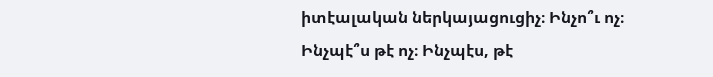իտէալական ներկայացուցիչ։ Ինչո՞ւ ոչ։ Ինչպէ՞ս թէ ոչ։ Ինչպէս, թէ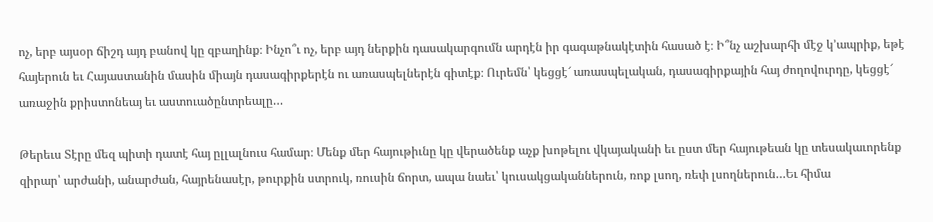ոչ, երբ այսօր ճիշդ այդ բանով կը զբաղինք։ Ինչո՞ւ ոչ, երբ այդ ներքին դասակարգումն արդէն իր գագաթնակէտին հասած է։ Ի՞նչ աշխարհի մէջ կ’ապրիք, եթէ հայերուն եւ Հայաստանին մասին միայն դասագիրքերէն ու առասպելներէն գիտէք։ Ուրեմն՝ կեցցէ՜ առասպելական, դասագիրքային հայ ժողովուրդը, կեցցէ՜ առաջին քրիստոնեայ եւ աստուածընտրեալը…

Թերեւս Տէրը մեզ պիտի դատէ հայ ըլլալնուս համար։ Մենք մեր հայութիւնը կը վերածենք աչք խոթելու վկայականի եւ ըստ մեր հայութեան կը տեսակաւորենք զիրար՝ արժանի, անարժան, հայրենասէր, թուրքին ստրուկ, ռուսին ճորտ, ապա նաեւ՝ կուսակցականներուն, ռոք լսող, ռեփ լսողներուն…Եւ հիմա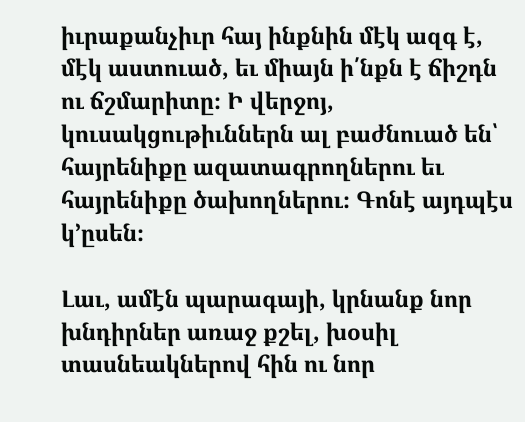իւրաքանչիւր հայ ինքնին մէկ ազգ է, մէկ աստուած, եւ միայն ի՛նքն է ճիշդն ու ճշմարիտը։ Ի վերջոյ, կուսակցութիւններն ալ բաժնուած են՝ հայրենիքը ազատագրողներու եւ հայրենիքը ծախողներու։ Գոնէ այդպէս կ՚ըսեն։

Լաւ, ամէն պարագայի, կրնանք նոր խնդիրներ առաջ քշել, խօսիլ տասնեակներով հին ու նոր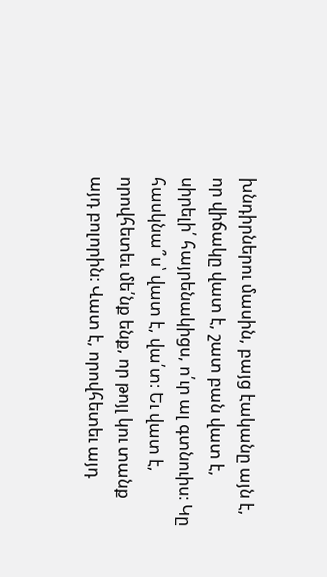խնդիրներու մասին, բայց էականը այն է, որ վիճակը վատ է, շատ բան վատ է, սիրելի՛ հայրենակիցս, ո՛ւր ալ գտնուիս։ Կը հասկնա՞ս՝ վատ է, վա՛տ։ Եւ վատ է, որովհետեւ մե՛նք ենք, որ թոյլ կու տանք այդ բոլորին։ Վատ է, որովհետեւ այդ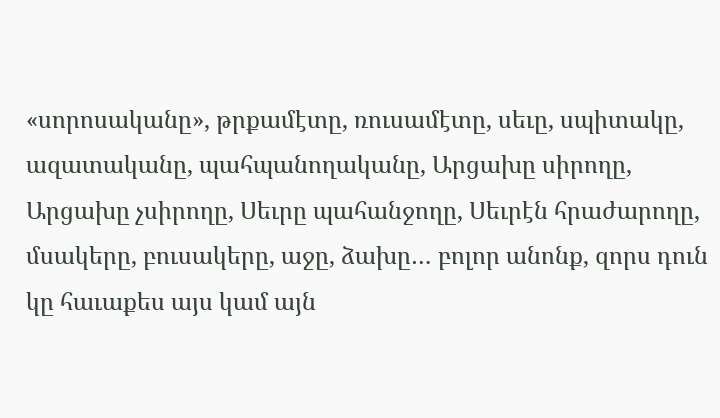«սորոսականը», թրքամէտը, ռուսամէտը, սեւը, սպիտակը, ազատականը, պահպանողականը, Արցախը սիրողը, Արցախը չսիրողը, Սեւրը պահանջողը, Սեւրէն հրաժարողը, մսակերը, բուսակերը, աջը, ձախը… բոլոր անոնք, զորս դուն կը հաւաքես այս կամ այն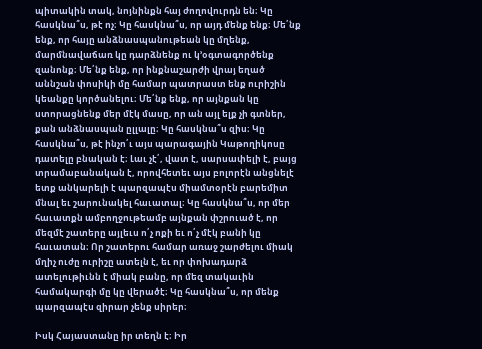պիտակին տակ, նոյնինքն հայ ժողովուրդն են։ Կը հասկնա՞ս, թէ ոչ։ Կը հասկնա՞ս, որ այդ մենք ենք։ Մե՛նք ենք, որ հայը անձնասպանութեան կը մղենք, մարմնավաճառ կը դարձնենք ու կ’օգտագործենք զանոնք։ Մե՛նք ենք, որ ինքնաշարժի վրայ եղած աննշան փոսիկի մը համար պատրաստ ենք ուրիշին կեանքը կործանելու։ Մե՛նք ենք, որ այնքան կը ստորացնենք մեր մէկ մասը, որ ան այլ ելք չի գտներ, քան անձնասպան ըլլալը։ Կը հասկնա՞ս զիս։ Կը հասկնա՞ս, թէ ինչո՛ւ այս պարագային Կաթողիկոսը դատելը բնական է։ Լաւ չէ՛, վատ է, սարսափելի է, բայց տրամաբանական է, որովհետեւ այս բոլորէն անցնելէ ետք անկարելի է պարզապէս միամտօրէն բարեմիտ մնալ եւ շարունակել հաւատալ։ Կը հասկնա՞ս, որ մեր հաւատքն ամբողջութեամբ այնքան փշրուած է, որ մեզմէ շատերը այլեւս ո՛չ ոքի եւ ո՛չ մէկ բանի կը հաւատան։ Որ շատերու համար առաջ շարժելու միակ մղիչ ուժը ուրիշը ատելն է, եւ որ փոխադարձ ատելութիւնն է միակ բանը, որ մեզ տակաւին համակարգի մը կը վերածէ։ Կը հասկնա՞ս, որ մենք պարզապէս զիրար չենք սիրեր։

Իսկ Հայաստանը իր տեղն է։ Իր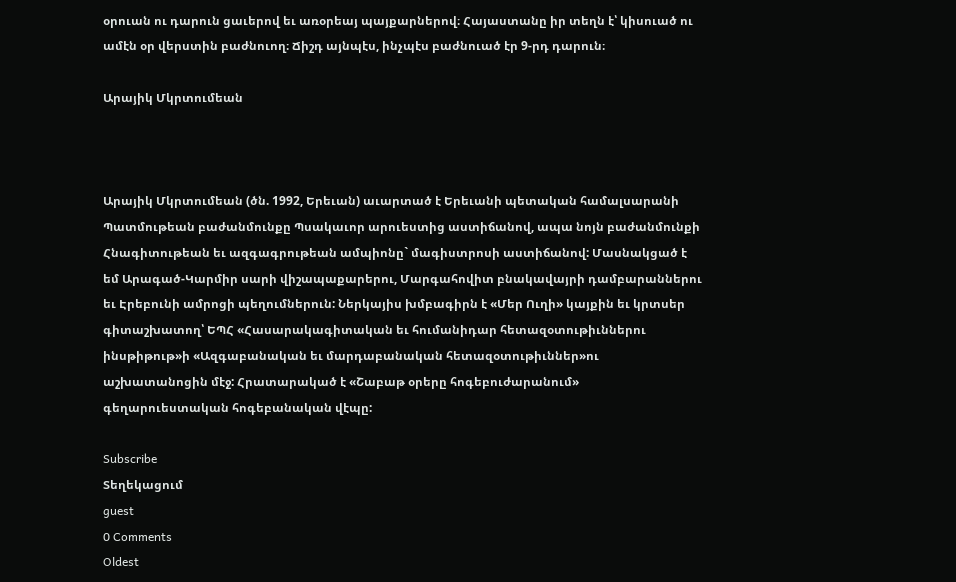օրուան ու դարուն ցաւերով եւ առօրեայ պայքարներով։ Հայաստանը իր տեղն է՝ կիսուած ու ամէն օր վերստին բաժնուող։ Ճիշդ այնպէս, ինչպէս բաժնուած էր 9-րդ դարուն։

Արայիկ Մկրտումեան



Արայիկ Մկրտումեան (ծն. 1992, Երեւան) աւարտած է Երեւանի պետական համալսարանի Պատմութեան բաժանմունքը Պսակաւոր արուեստից աստիճանով, ապա նոյն բաժանմունքի Հնագիտութեան եւ ազգագրութեան ամպիոնը` մագիստրոսի աստիճանով: Մասնակցած է եմ Արագած-Կարմիր սարի վիշապաքարերու, Մարգահովիտ բնակավայրի դամբարաններու եւ Էրեբունի ամրոցի պեղումներուն: Ներկայիս խմբագիրն է «Մեր Ուղի» կայքին եւ կրտսեր գիտաշխատող՝ ԵՊՀ «Հասարակագիտական եւ հումանիդար հետազօտութիւններու ինսթիթութ»ի «Ազգաբանական եւ մարդաբանական հետազօտութիւններ»ու աշխատանոցին մէջ: Հրատարակած է «Շաբաթ օրերը հոգեբուժարանում» գեղարուեստական հոգեբանական վէպը:

Subscribe
Տեղեկացում
guest
0 Comments
Oldest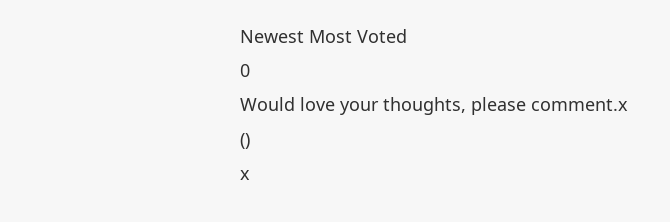Newest Most Voted
0
Would love your thoughts, please comment.x
()
x